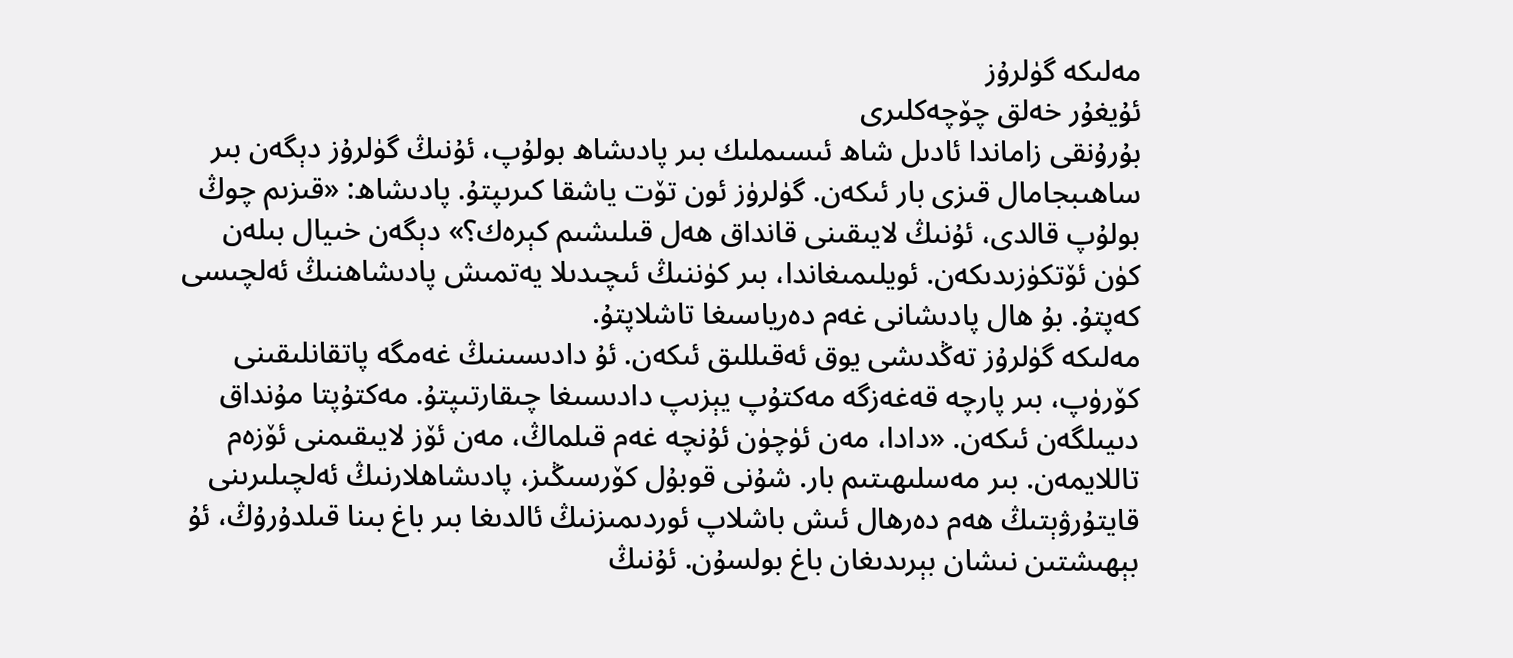مەلىكە گۈلرۇز
ئۇيغۇر خەلق چۆچەكلىرى
بۇرۇنقى زاماندا ئادىل شاھ ئىسىملىك بىر پادىشاھ بولۇپ، ئۇنىڭ گۈلرۇز دېگەن بىر ساھىبجامال قىزى بار ئىكەن. گۈلرۈز ئون تۆت ياشقا كىرىپتۇ. پادىشاھ: «قىزىم چوڭ بولۇپ قالدى، ئۇنىڭ لايىقىنى قانداق ھەل قىلىشىم كېرەك؟» دېگەن خىيال بىلەن كۈن ئۆتكۈزىدىكەن. ئويلىمىغاندا، بىر كۈننىڭ ئىچىدىلا يەتمىش پادىشاھنىڭ ئەلچىسى كەپتۇ. بۇ ھال پادىشانى غەم دەرياسىغا تاشلاپتۇ.
مەلىكە گۈلرۇز تەڭدىشى يوق ئەقىللىق ئىكەن. ئۇ دادىسىنىڭ غەمگە پاتقانلىقىنى كۆرۈپ، بىر پارچە قەغەزگە مەكتۇپ يېزىپ دادىسىغا چىقارتىپتۇ. مەكتۇپتا مۇنداق دىيىلگەن ئىكەن. «دادا، مەن ئۈچۈن ئۇنچە غەم قىلماڭ، مەن ئۆز لايىقىمنى ئۆزەم تاللايمەن. بىر مەسلىھىتىم بار. شۇنى قوبۇل كۆرسىڭىز، پادىشاھلارنىڭ ئەلچىلىرىنى قايتۇرۋېتىڭ ھەم دەرھال ئىش باشلاپ ئوردىمىزنىڭ ئالدىغا بىر باغ بىنا قىلدۇرۇڭ، ئۇ بېھىشتىن نىشان بېرىدىغان باغ بولسۇن. ئۇنىڭ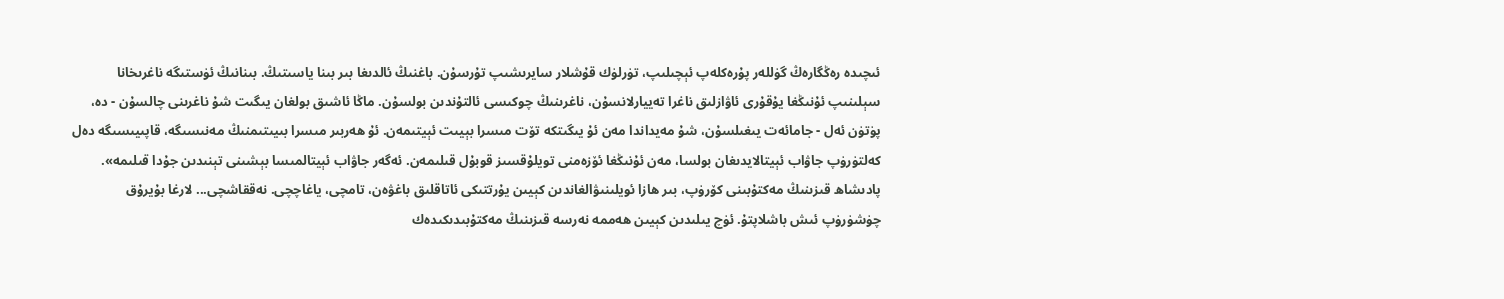ئىچىدە رەڭگارەڭ گۈللەر پۇرەكلەپ ئېچىلىپ، تۈرلۈك قۇشلار سايرىشىپ تۇرسۇن. باغنىڭ ئالدىغا بىر بىنا ياسىتىڭ. بىنانىڭ ئۈستىگە ناغرىخانا سېلىنىپ ئۇنىڭغا يۇقۇرى ئاۋازلىق ناغرا تەييارلانسۇن، ناغرىنىڭ چوكىسى ئالتۇندىن بولسۇن. ماڭا ئاشىق بولغان يىگىت شۇ ناغرىنى چالسۇن - دە، پۈتۈن ئەل - جامائەت يىغىلسۇن، شۇ مەيداندا مەن ئۇ يىگىتكە تۆت مىسرا بېيىت ئېيتىمەن. ئۇ ھەربىر مىسرا بىيىتىمنىڭ مەنىسىگە، قاپىيىسىگە دەل كەلتۈرۈپ جاۋاب ئېيتالايدىغان بولسا، مەن ئۇنىڭغا ئۆزەمنى تويلۇقسىز قوبۇل قىلىمەن. ئەگەر جاۋاب ئېيتالمىسا بېشىنى تېنىدىن جۇدا قىلىمە».
پادىشاھ قىزىنىڭ مەكتۇبىنى كۆرۈپ، بىر ھازا ئويلىنىۋالغاندىن كېيىن يۇرتتىكى ئاتاقلىق باغۋەن، تامچى، ياغاچچى. نەققاشچى... لارغا بۇيرۇق چۈشۈرۈپ ئىش باشلاپتۇ. ئۈچ يىلىدىن كېيىن ھەممە نەرسە قىزىنىڭ مەكتۇبىدىكىدەك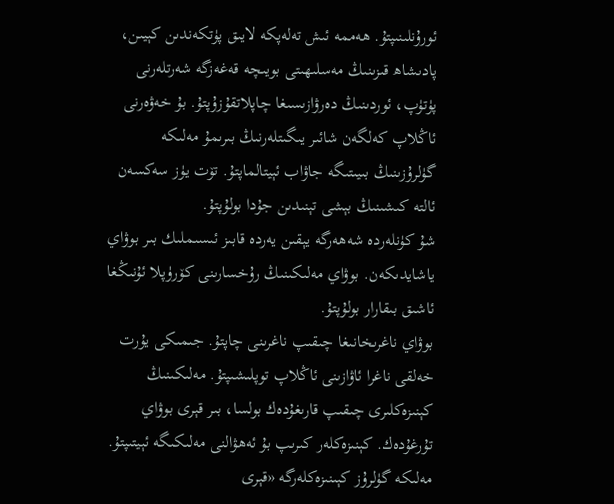ئورۇنلىنىپتۇ. ھەممە ئىش تەلەپكە لايىق پۈتكەندىن كېيىن، پادىشاھ قىزىنىڭ مەسلىھىتى بويىچە قەغەزگە شەرتلەرنى پۈتۈپ، ئوردىنىڭ دەرۋازىسىغا چاپلاتقۇزۇپتۇ. بۇ خەۋەرنى ئاڭلاپ كەلگەن شائىر يىگىتلەرنىڭ بىرىمۇ مەلىكە گۈلرۇزىنىڭ بىيىتىگە جاۋاب ئېيتالماپتۇ. تۆت يۈز سەكسەن ئالتە كىشىنىڭ بېشى تېنىدىن جۇدا بولۇپتۇ.
شۇ كۈنلەردە شەھەرگە يېقىن يەردە قابىز ئىسىملىك بىر بوۋاي ياشايدىكەن. بوۋاي مەلىكىنىڭ رۇخسارىنى كۆرۈپلا ئۇنىڭغا ئاشىق بىقارار بولۇپتۇ.
بوۋاي ناغرىخانىغا چىقىپ ناغرىنى چاپتۇ. جىمىكى يۇرت خەلقى ناغرا ئاۋازىنى ئاڭلاپ توپلىشىپتۇ. مەلىكىنىڭ كېنىزەكلىرى چىقىپ قارىغۇدەك بولسا، بىر قېرى بوۋاي تۇرغۇدەك. كېنىزەكلەر كىرىپ بۇ ئەھۋالنى مەلىكىگە ئېيتىپتۇ. مەلىكە گۈلرۇز كېىنىزەكلەرگە «قېرى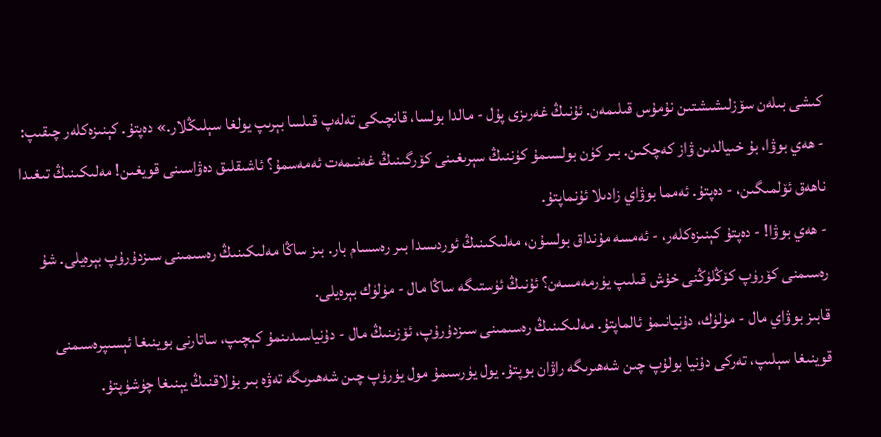كىشى بىلەن سۆزلىشىشتىن نۇمۇس قىلىمەن. ئۇنىڭ غەرىزى پۇل - مالدا بولسا، قانچىكى تەلەپ قىلسا بېرىپ يولغا سېلىڭلار.» دەپتۇ. كېنىزەكلەر چىقىپ:
- ھەي بوۋا، بۇ خىيالدىن ۋاز كەچكىن. بىر كۈن بولسىمۇ كۈننىڭ سېرىغىنى كۆرگىنىڭ غەنىمەت ئەمەسمۇ؟ ئاشىقلىق دەۋاسىنى قويغىن! مەلىكىنىڭ تىغىدا ناھەق ئۆلمىگىن، - دەپتۇ. ئەمما بوۋاي زادىلا ئۇنماپتۇ.
- ھەي بوۋا! - دەپتۇ كېنىزەكلەر، - ئەمسە مۇنداق بولسۇن، مەلىكىنىڭ ئوردىسدا بىر رەسسام بار. بىز ساڭا مەلىكىنىڭ رەسىمىنى سىزدۇرۇپ بېرەيلى. شۇ رەسىمنى كۆرۈپ كۆڭلۈڭنى خۇش قىلىپ يۈرمەمسەن؟ ئۇنىڭ ئۈستىگە ساڭا مال - مۈلۈك بېرەيلى.
قابىز بوۋاي مال - مۈلۈك، دۇنيانىمۇ ئالماپتۇ. مەلىكىنىڭ رەسىمىنى سىزدۇرۇپ، ئۆزىنىڭ مال - دۇنياسىدىنمۇ كېچىپ، ساتارنى بوينىغا ئېسىپرەسىمنى قوينىغا سېلىپ، تەركى دۇنيا بولۇپ چىن شەھىرىگە راۋان بوپتۇ. يول يۈرسىمۇ مول يۈرۈپ چىن شەھىرىگە تەۋە بىر بۇلاقنىڭ يېنىغا چۈشۈپتۇ.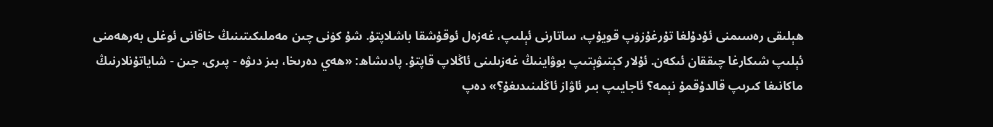ھېلىقى رەسىمنى ئۇدۇلغا تۇرغۇزۈپ قويۇپ، ساتارنى ئېلىپ، غەزەل ئوقۇشقا باشلاپتۇ. شۇ كۈنى چىن مەملىكىتىنىڭ خاقانى ئوغلى بەرھەمنى ئېلىپ شىكارغا چىققان ئىكەن. ئۇلار كېتىۋېتىپ بوۋاينىڭ غەزىلىنى ئاڭلاپ قاپتۇ. پادىشاھ: «ھەي دەرىخا، بىز دىۋە - پىرى، جىن - شاياتۇنلارنىڭ ماكانىغا كىرىپ قالدۇقمۇ نېمە؟ ئاجايىپ بىر ئاۋاز ئاڭلىنىدىغۇ؟» دەپ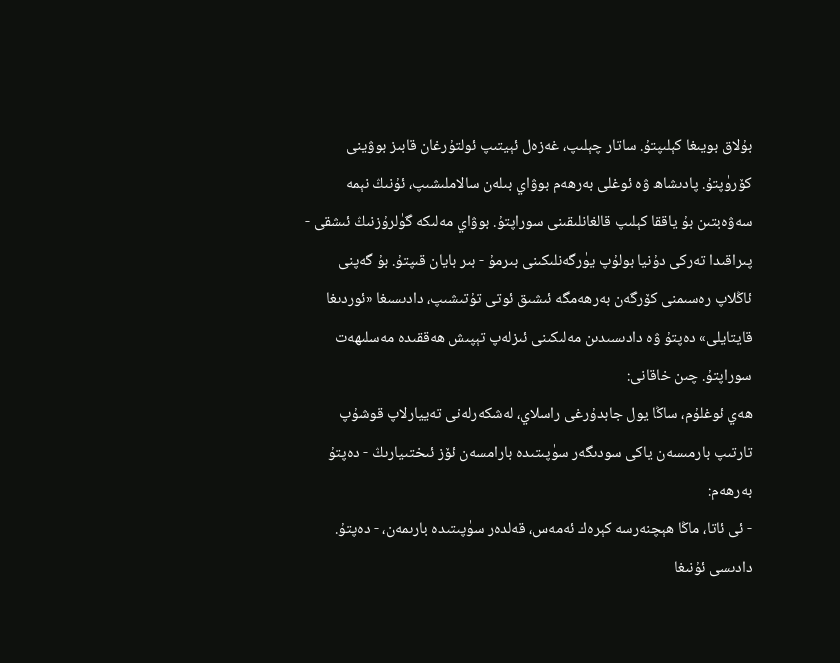بۇلاق بويىغا كېلىپتۇ. ساتار چېلىپ، غەزەل ئېيتىپ ئولتۇرغان قابىز بوۋينى كۆرۈپتۇ. پادىشاھ ۋە ئوغلى بەرھەم بوۋاي بىلەن سالاملىشىپ، ئۇنىڭ نېمە سەۋەبتىن بۇ ياققا كېلىپ قالغانلىقىنى سوراپتۇ. بوۋاي مەلىكە گۈلرۇزنىڭ ئىشقى - پىراقىدا تەركى دۇنيا بولۇپ يۈرگەنلىكىنى بىرمۇ - بىر بايان قىپتۇ. بۇ گەپنى ئاڭلاپ رەسىمنى كۆرگەن بەرھەمگە ئىشىق ئوتى تۇتىشىپ، دادىسىغا «ئوردىغا قايتايلى» دەپتۇ ۋە دادىسىدىن مەلىكىنى ئىزلەپ تېپىش ھەققىدە مەسلىھەت سوراپتۇ. چىن خاقانى:
ھەي ئوغلۇم، ساڭا يول جابدۇرغى راسلاي، لەشكەرلەنى تەييارلاپ قوشۇپ تارتىپ بارمىسەن ياكى سودىگەر سۈپىتىدە بارامسەن ئۆز ئىختىيارىڭ - دەپتۇ بەرھەم:
- ئى ئاتا، ماڭا ھېچنەرسە كېرەك ئەمەس، قەلدەر سۈپىتىدە بارىمەن، - دەپتۇ.
دادىسى ئۇنىغا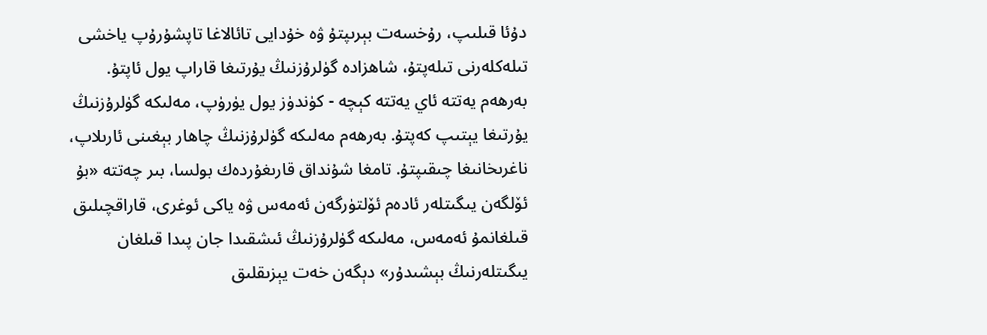دۇئا قىلىپ، رۇخسەت بېرىپتۇ ۋە خۇدايى تائالاغا تاپشۇرۇپ ياخشى تىلەكلەرنى تىلەپتۇ، شاھزادە گۈلرۇزنىڭ يۇرتىغا قاراپ يول ئاپتۇ.
بەرھەم يەتتە ئاي يەتتە كېچە - كۈندۈز يول يۈرۈپ، مەلىكە گۈلرۇزنىڭ يۇرتىغا يېتىپ كەپتۇ. بەرھەم مەلىكە گۈلرۇزنىڭ چاھار بېغىنى ئارىلاپ، ناغرىخانىغا چىقىپتۇ. تامغا شۇنداق قارىغۇردەك بولسا، بىر چەتتە «بۇ ئۆلگەن يىگىتلەر ئادەم ئۆلتۈرگەن ئەمەس ۋە ياكى ئوغرى، قاراقچىلىق قىلغانمۇ ئەمەس، مەلىكە گۈلرۇزنىڭ ئىشقىدا جان پىدا قىلغان يىگىتلەرنىڭ بېشىدۇر» دېگەن خەت يېزىقلىق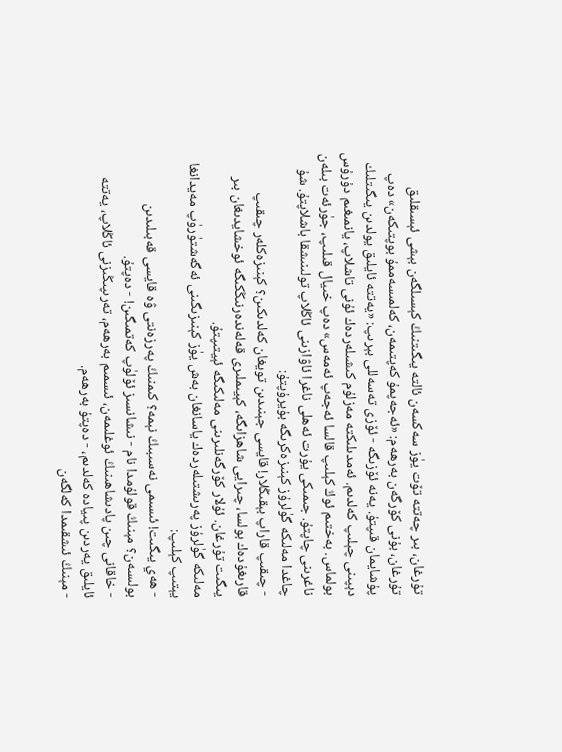تۇرغان، بىر چەتتە تۆت يۈز سەكسەن ئالتە يىگىتنىڭ كېسىلگەن بېشى ئېسىقلىق تۇرغان، بۇنى كۆرگەن بەرھەم: «ئەجەپمۇ كەپتىمەن، كەلمىسەممۇ بوپتىكەن» دەپ پۇشايمان قىپتۇ. يەنە ئۆزىگە - ئۆزى تەسەللى بېرىپ: «يەتتە ئايلىق يولدىن يىگىتلىك دېپىنى چېلىپ كەلدىم. ئەمدىلىكتە مەزلۇم كىشىلەردەك ئۇنى تاشلاپ، يانمىغىم دۇرۇس بولماس. بەختىم ئوڭ كېلىپ قالسا ئەجەپ ئەمەس» دەپ خىيال قىلىپ، جۈرئەت بىلەن ناغرىنى چاپتۇ. جىمىكى يۇرت ئەھلى ناغرا ئاۋازىنى ئاڭلاپ تولىنىشقا باشلاپتۇ. شۇ چاغدا مەلىكە گۈلرۇز كېنىزەكرىگە بۇيرۇپتۇ:
- چىقىپ قاراپ بېقىڭلار! قايسى جېنىدىن تويغان كەلدىكىن؟ كېنىزەكلەر چىقىپ قارىغۇدەك بولسا، چىرايى شاھزاىگە، كېيىملىرى قەلەندەرنىڭكىگە ئوخشايدىغان بىر يىگىت تۇرغان. ئۇلار كۆرگەنلىرىنى مەلىكىگە ئېيتىپتۇ.
مەلىكە گۈلرۇز پەرىشتىلەردەك ياسانغان بەش يۈز كېنىزىگىنى ئەگەشتۈرۈپ مەيدانغا يېتىپ كېلىپ:
- ھەي يىگىت! ئىسىمى نەسىبىڭ نېمە؟ كىمنىڭ پەرزەنتى ۋە قايسى قەبىلىدىن بولىسەن؟ مېنىڭ قولۇمدا نام - نىشانسىز ئۆلۈپ كەتمىگىن! - دەپتۇ.
- خاقانى چىن پادىشاھىنىڭ ئوغلىمەن، ئىسمىم بەرھەم، تەرىپىڭىزنى ئاڭلاپ، يەتتە ئايلىق يەردىن پىيادە كەلدىم، - دەپتۇ بەرھەم.
- مېنىڭ ئىشقىمدا كەلگەن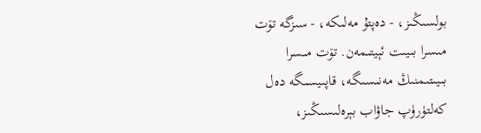بولسىڭىز، - دەپتۇ مەلىكە، - سىزگە تۆت مىسرا بىيىت ئېيتىمەن. تۆت مىسرا بىيىتىمنىڭ مەنىسىگە، قاپىيسىگە دەل كەلتۈرۈپ جاۋاب بېرەلىسىڭىز،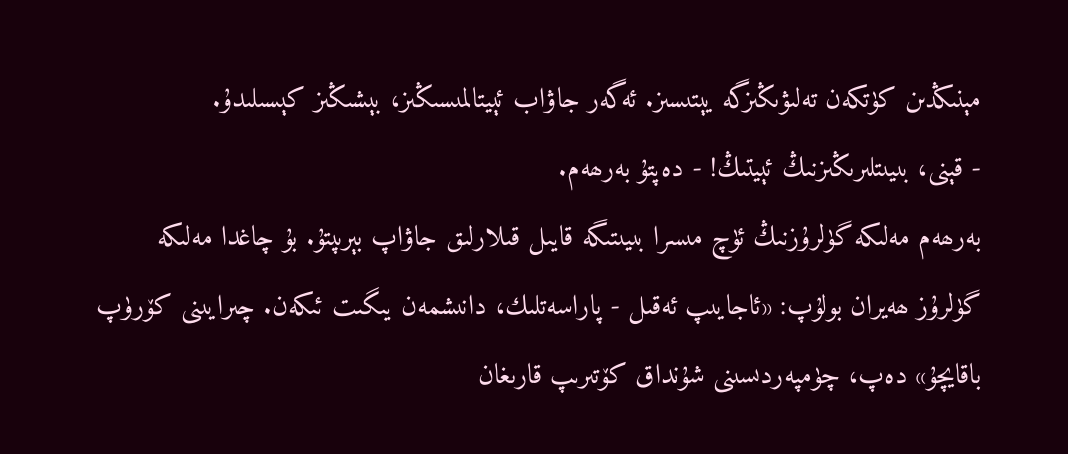مېنىڭدىن كۈتكەن تەلىۋىڭىزگە يېتىسىز. ئەگەر جاۋاب ئېيتالمىسىڭىز، بېشىڭىز كېسىلىدۇ.
- قېنى، بىيىتلىرىڭىزنىڭ ئېيتىڭ! - دەپتۇ بەرھەم.
بەرھەم مەلىكە گۈلرۇزنىڭ ئۈچ مىسرا بىيىتىگە قايىل قىلارلىق جاۋاپ بېرىپتۇ. بۇ چاغدا مەلىكە گۈلرۇز ھەيران بولۇپ: «ئاجايىپ ئەقىل - پاراسەتلىك، دانىشمەن يىگىت ئىكەن. چىرايىنى كۆرۈپ باقايچۇ» دەپ، چۈمپەردىسىنى شۇنداق كۆتىرىپ قارىغان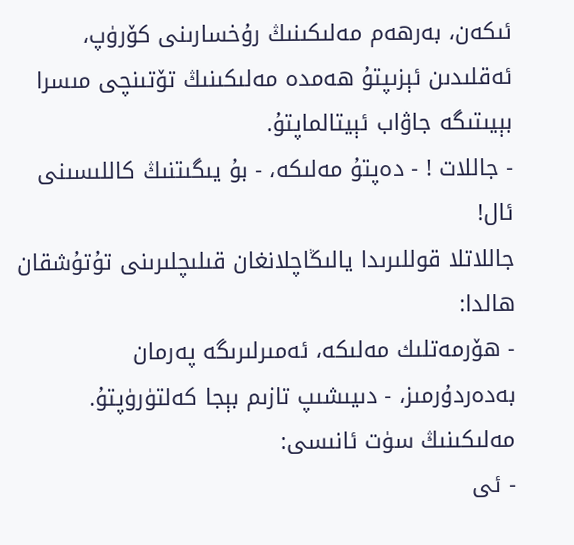ئىكەن، بەرھەم مەلىكىنىڭ رۇخسارىنى كۆرۈپ، ئەقلىدىن ئېزىپتۇ ھەمدە مەلىكىنىڭ تۆتىنچى مىسرا بېيىتىگە جاۋاب ئېيتالماپتۇ.
- جاللات ! - دەپتۇ مەلىكە، - بۇ يىگىتنىڭ كاللىسىنى ئال!
جاللاتلا قوللىرىدا يالىڭاچلانغان قىلىچلىرىنى تۇتۇشقان ھالدا:
- ھۆرمەتلىك مەلىكە، ئەمىرلىرىگە پەرمان بەدەردۇرمىز، - دىيىشىپ تازىم بېجا كەلتۈرۈپتۇ.
مەلىكىنىڭ سۈت ئانىسى:
- ئى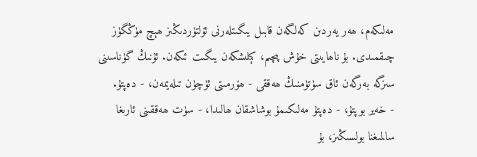مەلىكەم، ھەر يەردىن كەلگەن قابىل يىگىتلەرنى ئۆلتۈردىڭىز ھېچ مۈڭگۈز چىقمىدى. بۇ ناھايىتى خۇش پىچىم، كېلىشكەن يىگىت ئىكەن. ئۇنىڭ گۈناسىنى سىزگە بەرگەن ئاق سۈتۈمنىڭ ھەققى - ھۆرمىتى ئۈچۈن تىلەيمەن، - دەپتۇ.
- خەير بوپتۇ، - دەپتۇ مەلىكىمۇ بوشاشقان ھالىدا، - سۈت ھەققىنى ئارىغا سالمىغنا بولسىڭىز، بۇ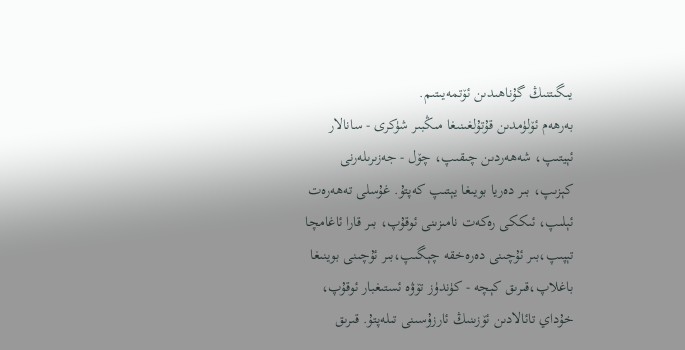يىگىتنىڭ گۇناھىدىن ئۆتمەيىتىم.
بەرھەم ئۆلۈمدىن قۇتۇلغىنىغا مىڭبىر شۈكرى - سانالار ئېيتىپ، شەھەردىن چىقىپ، چۆل - جەزىرىلەرنى كېزىپ، بىر دەريا بويىغا يېتىپ كەپتۇ. غۇسلى تەھەرەت ئېلىپ، ئىككى رەكەت نامىزىنى ئوقۇپ، بىر قارا ئاغامچا تېپىپ،بىر ئۇچىنى دەرەخقە چېگىپ،بىر ئۇچىنى بوينىغا باغلاپ،قىرىق كېچە - كۈندۈز تۆۋە ئستىغبار ئوقۇپ، خۇداي تائالادىن ئۆزىنىڭ ئارزۇسىنى تىلەپتۇ. قىرىق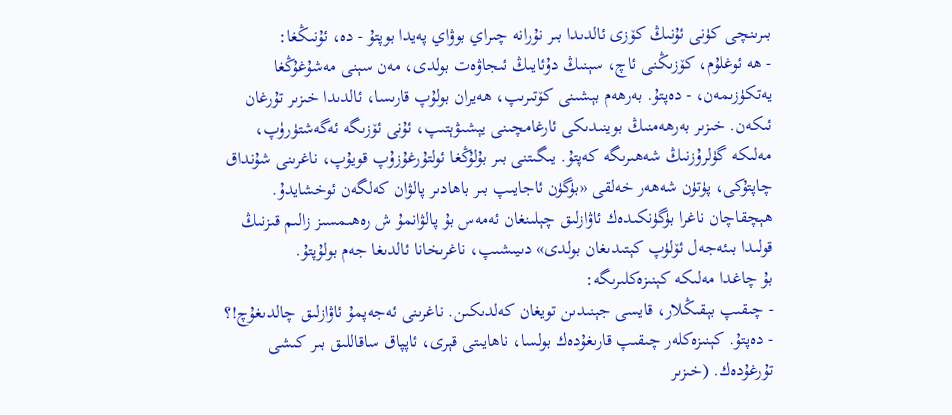بىرىنچى كۈنى ئۇنىڭ كۆزى ئالدىدا بىر نۇرانە چىراي بوۋاي پەيدا بوپتۇ - دە، ئۇنىڭغا:
- ھە ئوغلۇم، كۆزىڭنى ئاچ، سېنىڭ دۇئايىڭ ئىجاۋەت بولدى، مەن سېنى مەشۇغۇڭغا يەتكۈزىمەن، - دەپتۇ. بەرھەم بېشىنى كۆتىرىپ، ھەيران بولۇپ قارىسا، ئالدىدا خىزىر تۇرغان ئىكەن. خىزىر بەرھەمنىڭ بوينىدىكى ئارغامچىنى يېشىۋېتىپ، ئۇنى ئۆزىگە ئەگەشتۈرۈپ، مەلىكە گۈلرۇزنىڭ شەھىرىگە كەپتۇ. يىگىتنى بىر بۇلۇڭغا ئولتۇرغۇزۇپ قويۇپ، ناغرىنى شۇنداق چاپتۇكى، پۈتۈن شەھەر خەلقى «بۈگۈن ئاجايىپ بىر باھادىر پالۋان كەلگەن ئوخشايدۇ. ھېچقاچان ناغرا بۈگۈنكىدەك ئاۋازلىق چېلىنغان ئەمەس بۇ پالۋانمۇ ش رەھىمسىز زالىم قىزنىڭ قولىدا بىئەجەل ئۆلۈپ كېتىدىغان بولدى» دىيىشىپ، ناغرىخانا ئالدىغا جەم بولۇپتۇ.
بۇ چاغدا مەلىكە كېنىزەكلىرىگە:
- چىقىپ بېقىڭلار، قايسى جېنىدىن تويغان كەلدىكىن. ناغرىنى ئەجەپمۇ ئاۋازلىق چالدىغۇچ!؟ - دەپتۇ. كېنىزەكلەر چىقىپ قارىغۇدەك بولسا، ناھايىتى قېرى، ئاپپاق ساقاللىق بىر كىشى تۇرغۇدەك. (خىزىر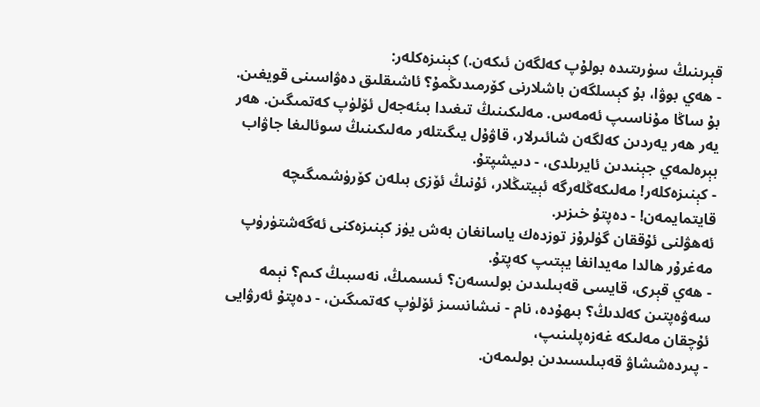قېرىنىڭ سۈرىتىدە بولۇپ كەلگەن ئىكەن.) كېنىزەكلەر:
- ھەي بوۋا، بۇ كېسلگەن باشلارنى كۆرمىدىڭمۇ؟ ئاشىقلىق دەۋاسىنى قويغىن. بۇ ساڭا مۇناسىپ ئەمەس. مەلىكىنىڭ تىغىدا بىئەجەل ئۆلۈپ كەتمىگىن. ھەر يەر ھەر يەردىن كەلگەن شائىرلار، قاۋۇل يىگىتلەر مەلىكىنىڭ سوئالىغا جاۋاب بېرەلمەي جېنىدىن ئايرىلدى، - دىيشپتۇ.
- كېنىزەكلەر! مەلىكەڭلەرگە ئېيتىڭلار، ئۇنىڭ ئۆزى بىلەن كۆرۈشمىگىچە قايتمايمەن! - دەپتۇ خىزىر.
ئەھۋلنى ئۇققان گۈلرۇز توزدەك ياسانغان بەش يۈز كېنىزەكنى ئەگەشتۈرۈپ مەغرۇر ھالدا مەيدانغا يېتىپ كەپتۇ.
- ھەي قېرى، قايسى قەبىلىدىن بولىسەن؟ ئىسمىڭ، نەسبىڭ كىم؟ نېمە سەۋەپتىن كەلدىڭ؟ بىھۇدە، نام - نىشانسىز ئۆلۈپ كەتمىگىن، - دەپتۇ ئەرۋايى ئۇچقان مەلىكە غەزەپلىنىپ،
- پىردەششاۋ قەبىلىسىدىن بولىمەن.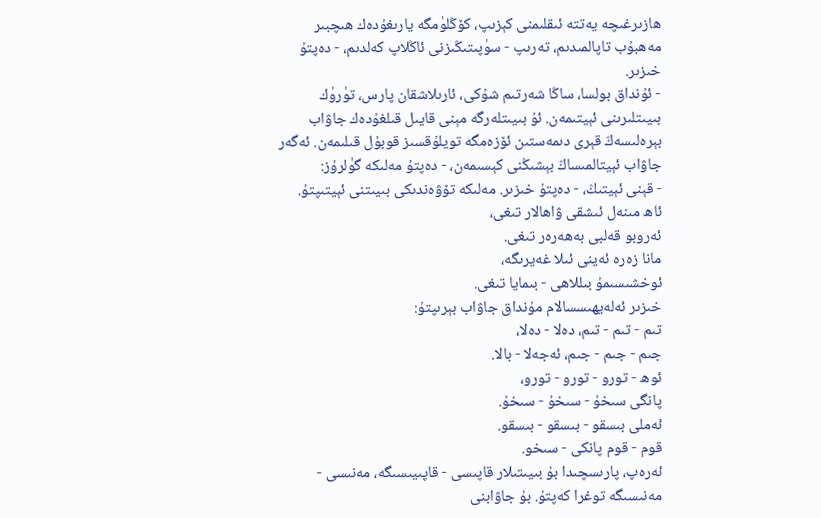ھازىرغىچە يەتتە ئىقلىمنى كېزىپ، كۆڭلۈمگە يارىغۇدەك ھىچبىر مەھبۇب تاپالمىدىم، تەرىپ - سۈپىتىڭىزنى ئاڭلاپ كەلدىم، - دەپتۇ خىزىر.
- ئۇنداق بولسا، ساڭا شەرتىم شۇكى، ئارىلاشقان پارس، تۈرۈك بىيىتلىرىنى ئېيتىمەن. ئۇ بىيىتلەرگە مېنى قايىل قىلغۇدەك جاۋاب بېرەلىسەڭ قېرى دىمەستىن ئۆزەمگە تويلۇقسىز قوبۇل قىلىمەن. ئەگەر جاۋاب ئېيتالمىساڭ بېشىڭنى كېسىمەن، - دەپتۇ مەلىكە گۈلرۇز:
- قېنى ئېيتىڭ، - دەپتۇ خىزىر. مەلىكە تۆۋەندىكى بىيىتنى ئېيتىپتۇ.
ئاھ مىنەل ئىشقى ۋاھالار تىغى،
ئەروبو قەلبى بەھەرەر تىغى.
مانا زەرە ئەينى ئىلا غەيرىگە،
ئوخشىسىمۇ بىللاھى - بىمايا تىغى.
خىزىر ئەلەيھىسسالام مۇنداق جاۋاب بېرىپتۇ:
تىم - تىم - تىم، دەلا - دەلا،
جىم - جىم - جىم، ئەجەلا - بالا.
ئوھ - تورو - تورو - تورو،
پانگى سىخۇ - سىخۇ - سىخۇ.
ئەملى بىسقو - بىسقو - بىسقو.
قوم - قوم پانكى - سىخو.
ئەرەپ، پارىسچىدا بۇ بىيىتىلار قاپىسى - قاپىيىسىگە، مەنىسى - مەنىسىگە توغرا كەپتۇ. بۇ جاۋابنى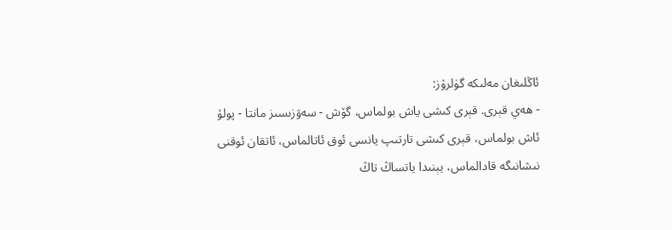ئاڭلىغان مەلىكە گۈلرۇز:
- ھەي قېرى. قېرى كىشى ياش بولماس، گۆش - سەۋزىسىز مانتا - پولۇ ئاش بولماس، قېرى كىشى تارتىپ يانسى ئوق ئاتالماس، ئاتقان ئوقنى نىشانىگە قادالماس، يېنىدا ياتساڭ تاڭ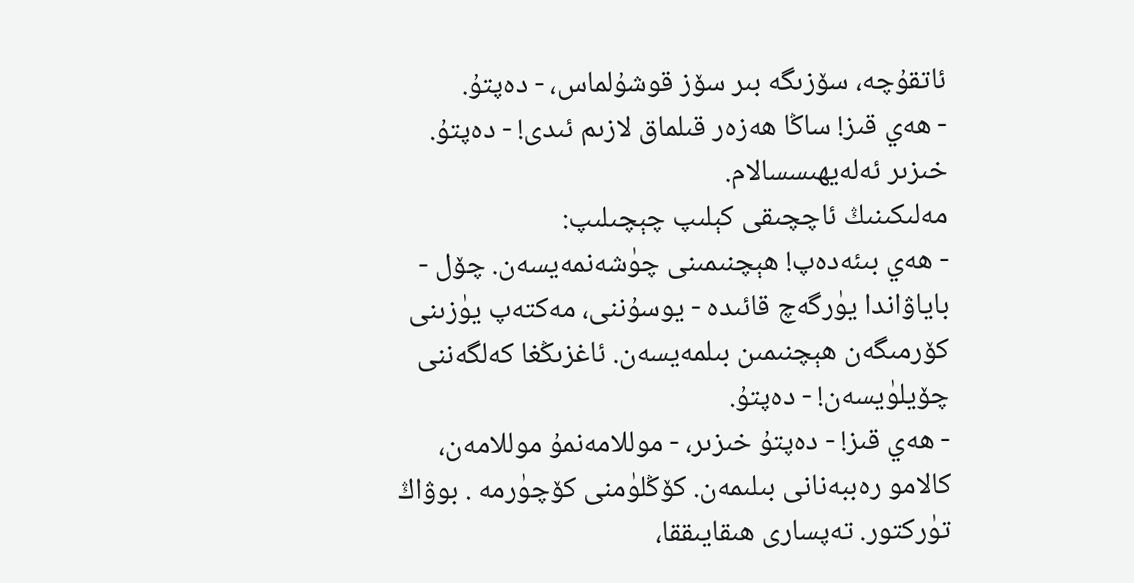ئاتقۇچە، سۆزىگە بىر سۆز قوشۇلماس، - دەپتۇ.
- ھەي قىز! ساڭا ھەزەر قىلماق لازىم ئىدى! - دەپتۇ. خىزىر ئەلەيھىسسالام.
مەلىكىنىڭ ئاچچىقى كېلىپ چېچىلىپ:
- ھەي بىئەدەپ! ھېچنىمىنى چۈشەنمەيسەن. چۆل - باياۋاندا يۈرگەچ قائىدە - يوسۇننى، مەكتەپ يۈزىنى كۆرمىگەن ھېچنىمىن بىلمەيسەن. ئاغزىڭغا كەلگەننى چۆيلۈيسەن! - دەپتۇ.
- ھەي قىز! - دەپتۇ خىزىر، - موللامەنمۇ موللامەن، كالامو رەببەنانى بىلىمەن. كۆڭلۈمنى كۆچۈرمە . بوۋاڭ تۈركتور. تەپسارى ھىقايىققا،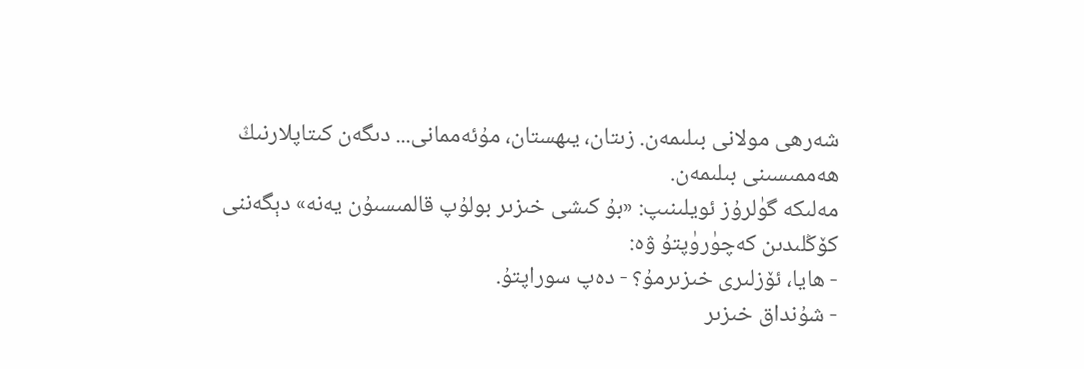شەرھى مولانى بىلىمەن. زىتان، يىھستان، مۇئەممانى... دىگەن كىتاپلارنىڭ ھەممىسىنى بىلىمەن.
مەلىكە گۈلرۇز ئويلىنىپ: «بۇ كىشى خىزىر بولۇپ قالمىسىۇن يەنە» دېگەننى كۆڭلىدىن كەچۈرۈپتۇ ۋە:
- ھايا، ئۆزلىرى خىزىرمۇ؟ - دەپ سوراپتۇ.
- شۇنداق خىزىر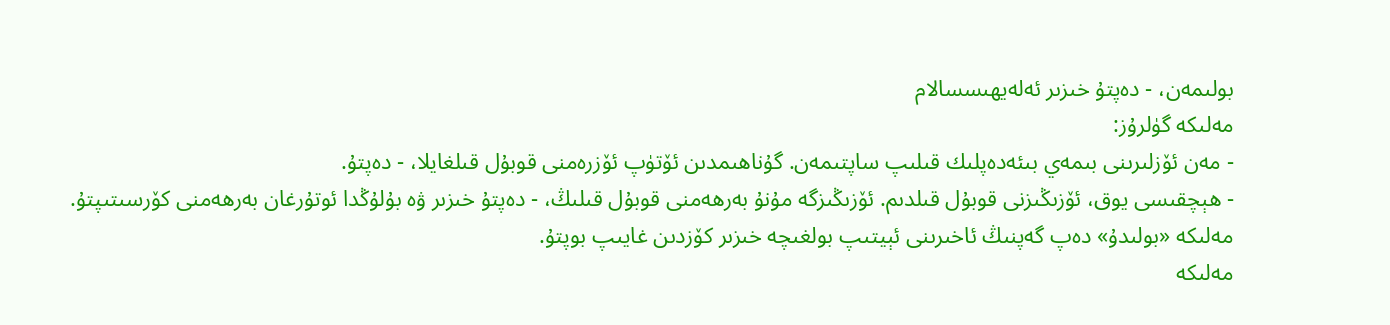بولىمەن، - دەپتۇ خىزىر ئەلەيھىسسالام
مەلىكە گۈلرۇز:
- مەن ئۆزلىرىنى بىمەي بىئەدەپلىك قىلىپ ساپتىمەن. گۇناھىمدىن ئۆتۈپ ئۆزرەمنى قوبۇل قىلغايلا، - دەپتۇ.
- ھېچقىسى يوق، ئۆزىڭىزنى قوبۇل قىلدىم. ئۆزىڭىزگە مۇنۇ بەرھەمنى قوبۇل قىلىڭ، - دەپتۇ خىزىر ۋە بۇلۇڭدا ئوتۇرغان بەرھەمنى كۆرسىتىپتۇ. مەلىكە «بولىدۇ» دەپ گەپنىڭ ئاخىرىنى ئېيتىپ بولغىچە خىزىر كۆزدىن غايىپ بوپتۇ.
مەلىكە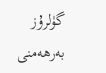گۈلرۇز بەرھەمنى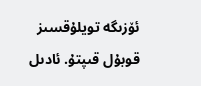ئۆزىگە تويلۇقسىز قوبۇل قىپتۇ. ئادىل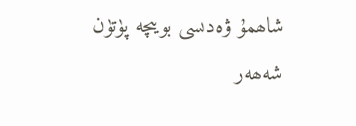شاھمۇ ۋەدىسى بويىچە پۈتۈن شەھەر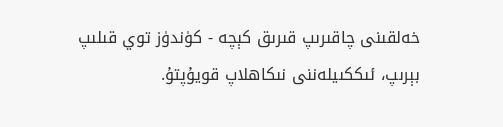خەلقىنى چاقىرىپ قىرىق كېچە - كۈندۈز توي قىلىپ بېرىپ، ئىككىيلەننى نىكاھلاپ قويۇپتۇ.